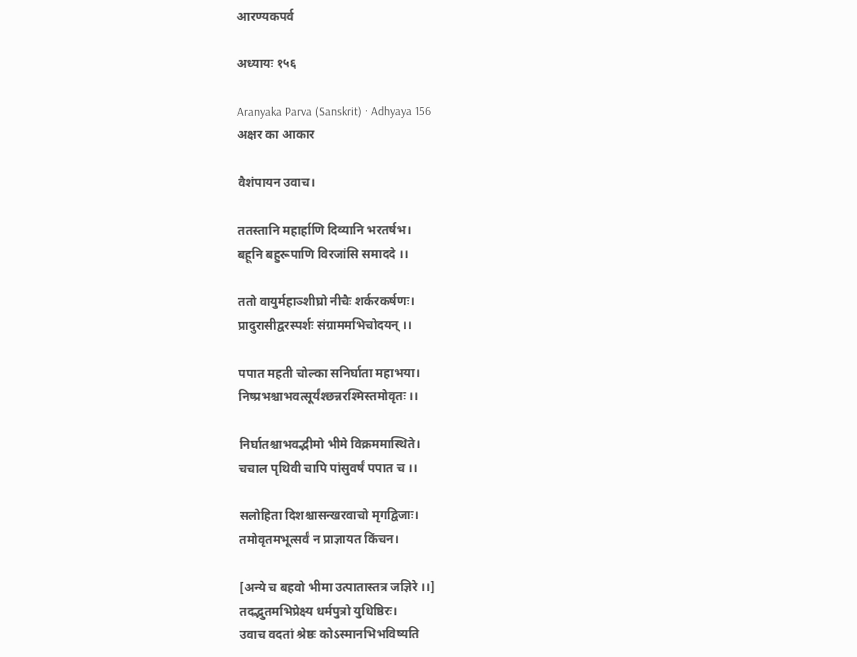आरण्यकपर्व

अध्यायः १५६

Aranyaka Parva (Sanskrit) · Adhyaya 156
अक्षर का आकार

वैशंपायन उवाच।

ततस्तानि महार्हाणि दिव्यानि भरतर्षभ।
बहूनि बहुरूपाणि विरजांसि समाददे ।।

ततो वायुर्महाञ्शीघ्रो नीचैः शर्करकर्षणः।
प्रादुरासीद्वरस्पर्शः संग्राममभिचोदयन् ।।

पपात महती चोल्का सनिर्घाता महाभया।
निष्प्रभश्चाभवत्सूर्यंश्छन्नरश्मिस्तमोवृतः ।।

निर्घातश्चाभवद्भीमो भीमे विक्रममास्थिते।
चचाल पृथिवी चापि पांसुवर्षं पपात च ।।

सलोहिता दिशश्चासन्खरवाचो मृगद्विजाः।
तमोवृतमभूत्सर्वं न प्राज्ञायत किंचन।

[अन्ये च बहवो भीमा उत्पातास्तत्र जज्ञिरे ।।]
तदद्भुतमभिप्रेक्ष्य धर्मपुत्रो युधिष्ठिरः।
उवाच वदतां श्रेष्ठः कोऽस्मानभिभविष्यति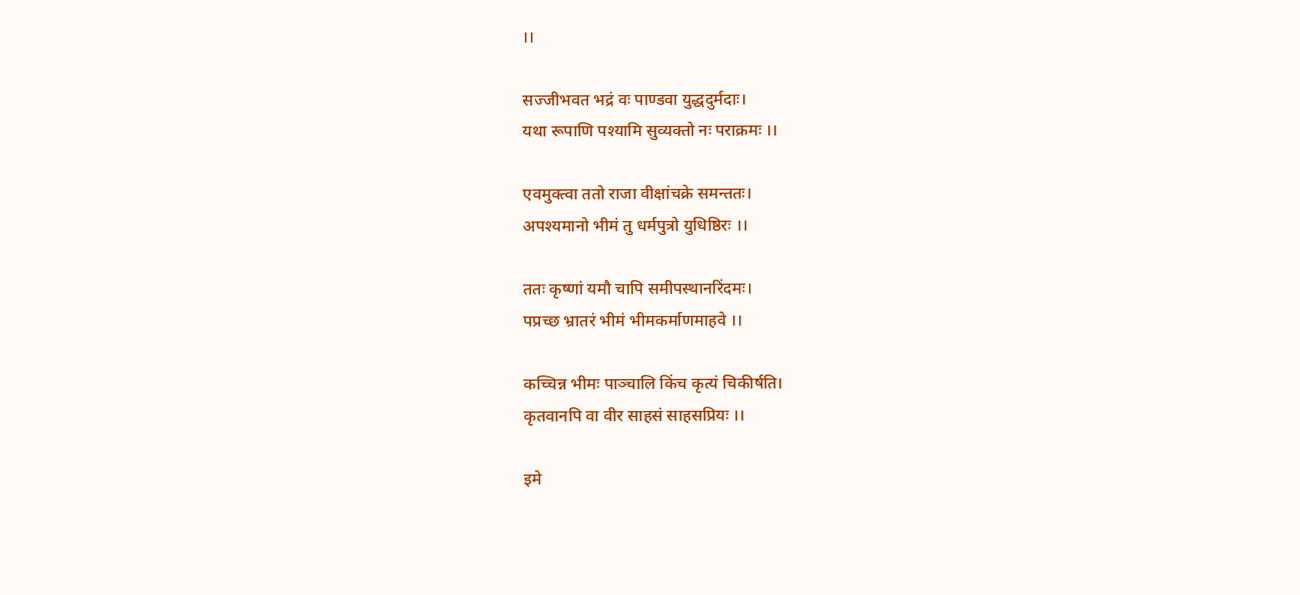।।

सज्जीभवत भद्रं वः पाण्डवा युद्धदुर्मदाः।
यथा रूपाणि पश्यामि सुव्यक्तो नः पराक्रमः ।।

एवमुक्त्वा ततो राजा वीक्षांचक्रे समन्ततः।
अपश्यमानो भीमं तु धर्मपुत्रो युधिष्ठिरः ।।

ततः कृष्णां यमौ चापि समीपस्थानरिंदमः।
पप्रच्छ भ्रातरं भीमं भीमकर्माणमाहवे ।।

कच्चिन्न भीमः पाञ्चालि किंच कृत्यं चिकीर्षति।
कृतवानपि वा वीर साहसं साहसप्रियः ।।

इमे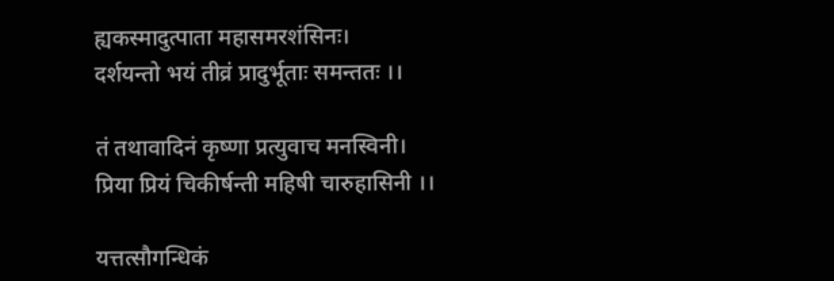ह्यकस्मादुत्पाता महासमरशंसिनः।
दर्शयन्तो भयं तीव्रं प्रादुर्भूताः समन्ततः ।।

तं तथावादिनं कृष्णा प्रत्युवाच मनस्विनी।
प्रिया प्रियं चिकीर्षन्ती महिषी चारुहासिनी ।।

यत्तत्सौगन्धिकं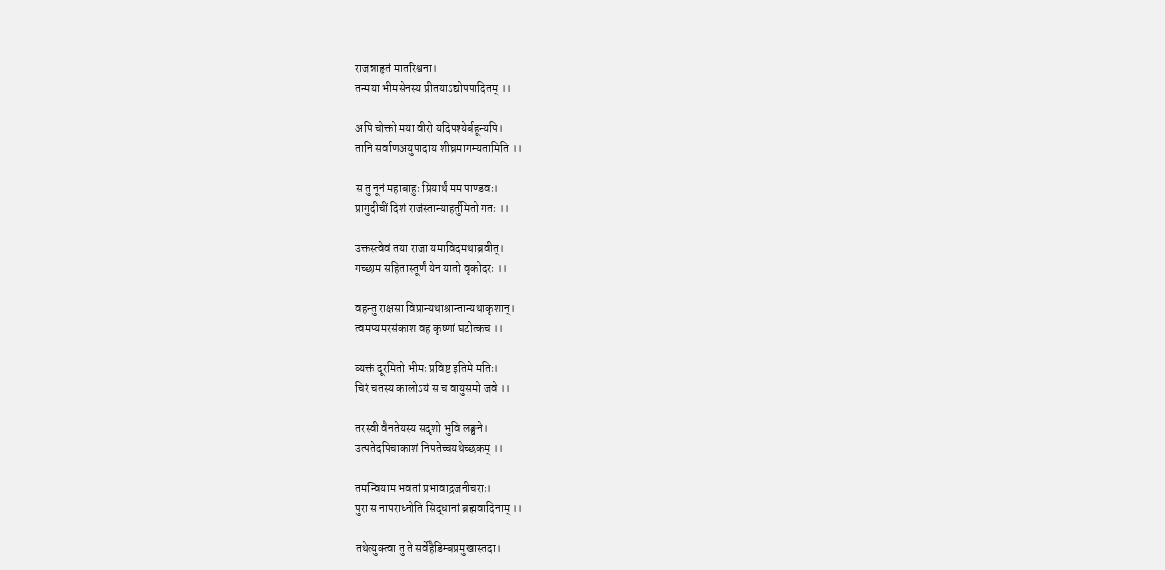राजन्नाहृतं मातरिश्वना।
तन्मया भीमसेनस्य प्रीतयाऽद्योपपादितम् ।।

अपि चोक्तो मया वीरो यदिपश्येर्बहून्यपि।
तानि सर्वाणअयुपादाय शीघ्रमागम्यतामिति ।।

स तु नूनं महाबाहुः प्रियार्थं मम पाण्डवः।
प्रागुदीचीं दिशं राजंस्तान्याहर्तुमितो गतः ।।

उक्तस्त्वेवं तया राजा यमाविदमथाब्रवीत्।
गच्छाम सहितास्तूर्णं येन यातो वृकोदरः ।।

वहन्तु राक्षसा विप्रान्यथाश्रान्तान्यथाकृशान्।
त्वमप्यमरसंकाश वह कृष्णां घटोत्कच ।।

व्यक्तं दूरमितो भीमः प्रविष्ट इतिमे मतिः।
चिरं चतस्य कालोऽयं स च वायुसमो जवे ।।

तरस्वी वैनतेयस्य सदृशो भुवि लङ्घने।
उत्पतेदपिचाकाशं निपतेच्चयथेच्छकम् ।।

तमन्वियाम भवतां प्रभावाद्रजनीचराः।
पुरा स नापराध्नोति सिद्धानां ब्रह्मवादिनाम् ।।

तथेत्युक्त्वा तु ते सर्वेहैडिम्बप्रमुखास्तदा।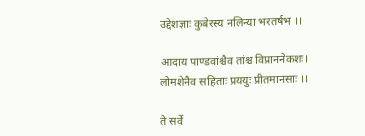उद्देशज्ञाः कुबेरस्य नलिन्या भरतर्षभ ।।

आदाय पाण्डवांश्चैव तांश्च विप्राननेकशः।
लोमशेनैव सहिताः प्रययुः प्रीतमानसाः ।।

ते सर्वे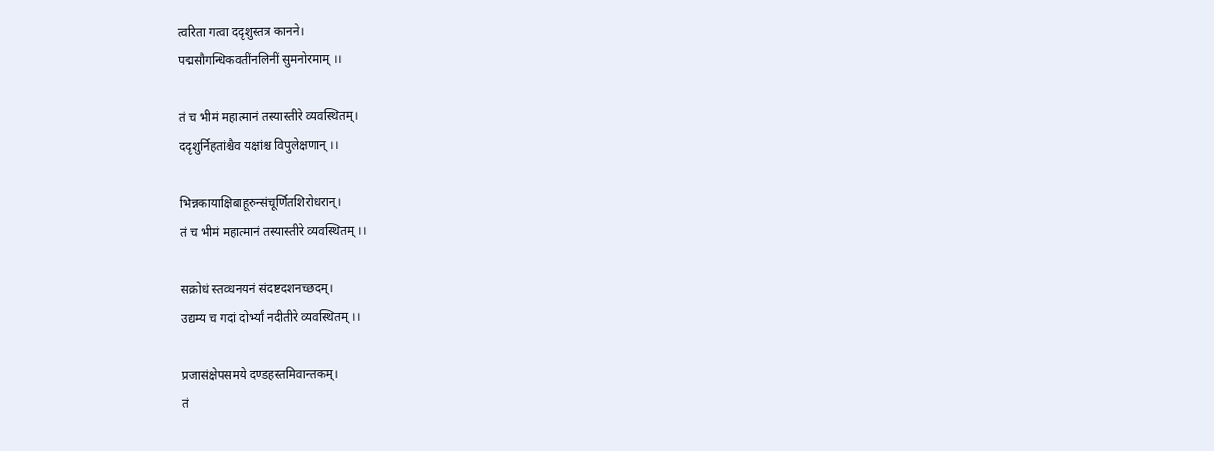त्वरिता गत्वा ददृशुस्तत्र कानने।
पद्मसौगन्धिकवतींनलिनीं सुमनोरमाम् ।।

तं च भीमं महात्मानं तस्यास्तीरे व्यवस्थितम्।
ददृशुर्निहतांश्चैव यक्षांश्च विपुलेक्षणान् ।।

भिन्नकायाक्षिबाहूरुन्संचूर्णितशिरोधरान्।
तं च भीमं महात्मानं तस्यास्तीरे व्यवस्थितम् ।।

सक्रोधं स्तव्धनयनं संदष्टदशनच्छदम्।
उद्यम्य च गदां दोर्भ्यां नदीतीरे व्यवस्थितम् ।।

प्रजासंक्षेपसमये दण्डहस्तमिवान्तकम्।
तं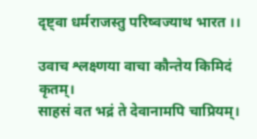दृष्ट्वा धर्मराजस्तु परिष्वज्याथ भारत ।।

उवाच श्लक्ष्णया वाचा कौन्तेय किमिदं कृतम्।
साहसं वत भद्रं ते देवानामपि चाप्रियम्।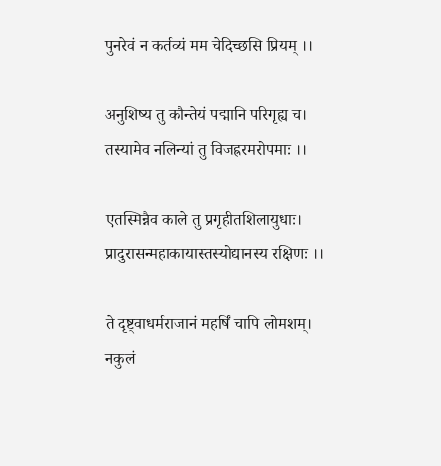पुनरेवं न कर्तव्यं मम चेदिच्छसि प्रियम् ।।

अनुशिष्य तु कौन्तेयं पद्मानि परिगृह्य च।
तस्यामेव नलिन्यां तु विजह्ररमरोपमाः ।।

एतस्मिन्नैव काले तु प्रगृहीतशिलायुधाः।
प्रादुरासन्महाकायास्तस्योद्यानस्य रक्षिणः ।।

ते दृष्ट्वाधर्मराजानं महर्षिं चापि लोमशम्।
नकुलं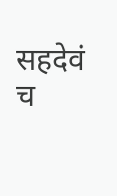सहदेवं च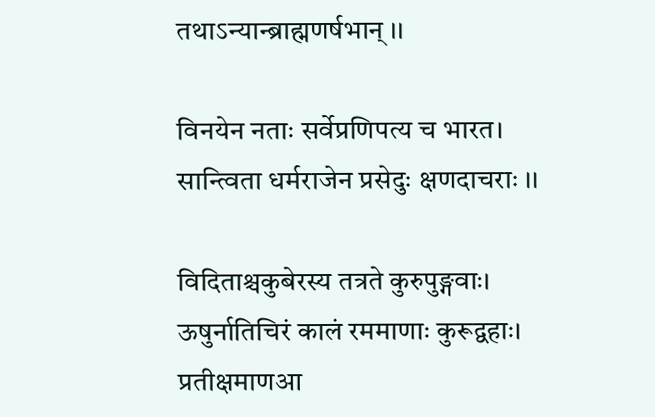तथाऽन्यान्ब्राह्मणर्षभान् ।।

विनयेन नताः सर्वेप्रणिपत्य च भारत।
सान्त्विता धर्मराजेन प्रसेदुः क्षणदाचराः ।।

विदिताश्चकुबेरस्य तत्रते कुरुपुङ्गवाः।
ऊषुर्नातिचिरं कालं रममाणाः कुरूद्वहाः।
प्रतीक्षमाणआ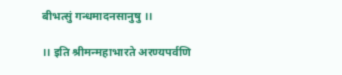बीभत्सुं गन्धमादनसानुषु ।।

।। इति श्रीमन्महाभारते अरण्यपर्वणि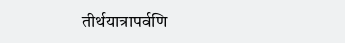तीर्थयात्रापर्वणि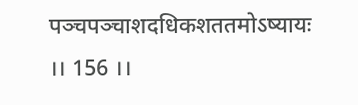पञ्चपञ्चाशदधिकशततमोऽष्यायः ।। 156 ।।